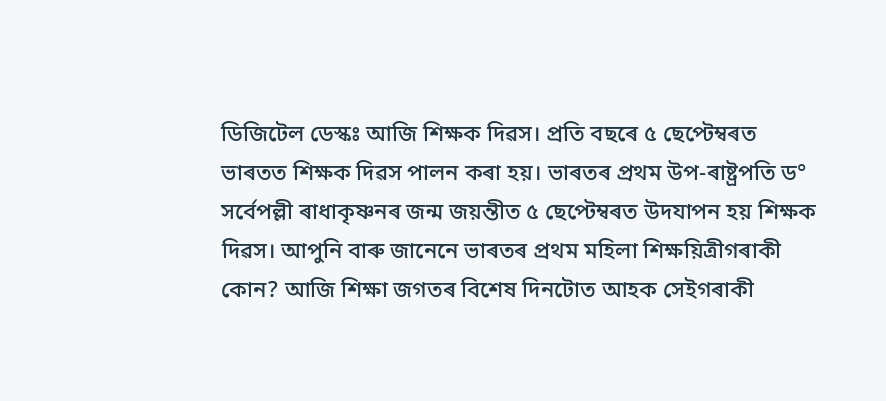ডিজিটেল ডেস্কঃ আজি শিক্ষক দিৱস। প্ৰতি বছৰে ৫ ছেপ্টেম্বৰত ভাৰতত শিক্ষক দিৱস পালন কৰা হয়। ভাৰতৰ প্ৰথম উপ-ৰাষ্ট্ৰপতি ড° সৰ্বেপল্লী ৰাধাকৃষ্ণনৰ জন্ম জয়ন্তীত ৫ ছেপ্টেম্বৰত উদযাপন হয় শিক্ষক দিৱস। আপুনি বাৰু জানেনে ভাৰতৰ প্ৰথম মহিলা শিক্ষয়িত্ৰীগৰাকী কোন? আজি শিক্ষা জগতৰ বিশেষ দিনটোত আহক সেইগৰাকী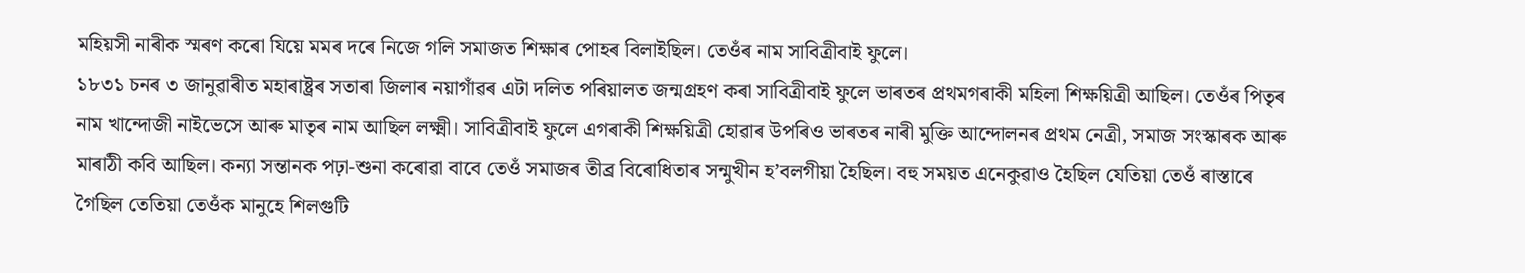মহিয়সী নাৰীক স্মৰণ কৰো যিয়ে মমৰ দৰে নিজে গলি সমাজত শিক্ষাৰ পোহৰ বিলাইছিল। তেওঁৰ নাম সাবিত্ৰীবাই ফুলে।
১৮৩১ চনৰ ৩ জানুৱাৰীত মহাৰাষ্ট্ৰৰ সতাৰা জিলাৰ নয়াগাঁৱৰ এটা দলিত পৰিয়ালত জন্মগ্ৰহণ কৰা সাবিত্ৰীবাই ফুলে ভাৰতৰ প্ৰথমগৰাকী মহিলা শিক্ষয়িত্ৰী আছিল। তেওঁৰ পিতৃৰ নাম খান্দোজী নাইভেসে আৰু মাতৃৰ নাম আছিল লক্ষ্মী। সাবিত্ৰীবাই ফুলে এগৰাকী শিক্ষয়িত্ৰী হোৱাৰ উপৰিও ভাৰতৰ নাৰী মুক্তি আন্দোলনৰ প্ৰথম নেত্ৰী, সমাজ সংস্কাৰক আৰু মাৰাঠী কবি আছিল। কন্যা সন্তানক পঢ়া-শুনা কৰোৱা বাবে তেওঁ সমাজৰ তীব্ৰ বিৰোধিতাৰ সন্মুখীন হ’বলগীয়া হৈছিল। বহু সময়ত এনেকুৱাও হৈছিল যেতিয়া তেওঁ ৰাস্তাৰে গৈছিল তেতিয়া তেওঁক মানুহে শিলগুটি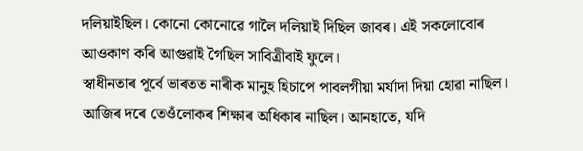দলিয়াইছিল। কোনো কোনোৱে গালৈ দলিয়াই দিছিল জাবৰ। এই সকলোবোৰ আওকাণ কৰি আগুৱাই গৈছিল সাবিত্ৰীবাই ফুলে।
স্বাধীনতাৰ পূৰ্বে ভাৰতত নাৰীক মানুহ হিচাপে পাবলগীয়া মৰ্যাদা দিয়া হোৱা নাছিল। আজিৰ দৰে তেওঁলোকৰ শিক্ষাৰ অধিকাৰ নাছিল। আনহাতে, যদি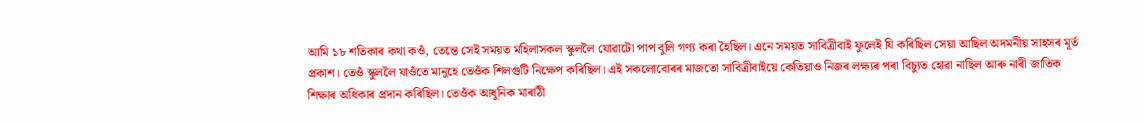আমি ১৮ শতিকাৰ কথা কওঁ, তেন্তে সেই সময়ত মহিলাসকল স্কুললৈ যোৱাটো পাপ বুলি গণ্য কৰা হৈছিল। এনে সময়ত সাবিত্ৰীবাই ফুলেই যি কৰিছিল সেয়া আছিল অদমনীয় সাহসৰ মূৰ্ত প্ৰকাশ। তেওঁ স্কুললৈ যাওঁতে মানুহে তেওঁক শিলগুটি নিক্ষেপ কৰিছিল। এই সকলোবোৰৰ মাজতো সাবিত্ৰীবাইয়ে কেতিয়াও নিজৰ লক্ষ্যৰ পৰা বিচ্যুত হোৱা নাছিল আৰু নাৰী জাতিক শিক্ষাৰ অধিকাৰ প্ৰদান কৰিছিল। তেওঁক আধুনিক মাৰাঠী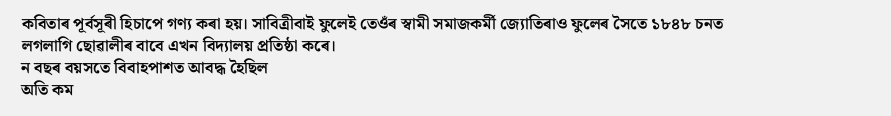কবিতাৰ পূৰ্বসূৰী হিচাপে গণ্য কৰা হয়। সাবিত্ৰীবাই ফুলেই তেওঁৰ স্বামী সমাজকৰ্মী জ্যোতিৰাও ফুলেৰ সৈতে ১৮৪৮ চনত লগলাগি ছোৱালীৰ বাবে এখন বিদ্যালয় প্ৰতিষ্ঠা কৰে।
ন বছৰ বয়সতে বিবাহপাশত আবদ্ধ হৈছিল
অতি কম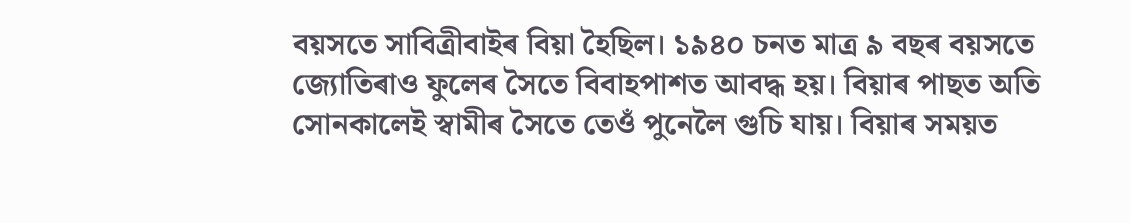বয়সতে সাবিত্ৰীবাইৰ বিয়া হৈছিল। ১৯৪০ চনত মাত্ৰ ৯ বছৰ বয়সতে জ্যোতিৰাও ফুলেৰ সৈতে বিবাহপাশত আবদ্ধ হয়। বিয়াৰ পাছত অতি সোনকালেই স্বামীৰ সৈতে তেওঁ পুনেলৈ গুচি যায়। বিয়াৰ সময়ত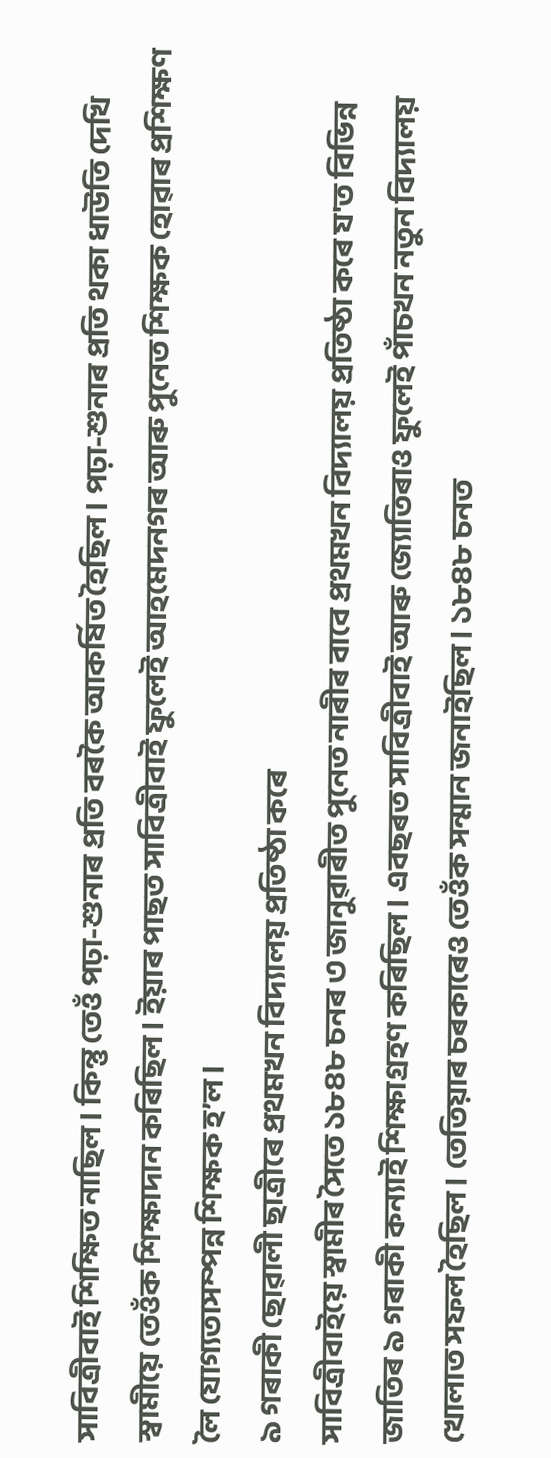সাবিত্ৰীবাই শিক্ষিত নাছিল। কিন্তু তেওঁ পঢ়া-শুনাৰ প্ৰতি বৰকৈ আকৰ্ষিত হৈছিল। পঢ়া-শুনাৰ প্ৰতি থকা ধাউতি দেখি স্বামীয়ে তেওঁক শিক্ষাদান কৰিছিল। ইয়াৰ পাছত সাবিত্ৰীবাই ফুলেই আহমেদনগৰ আৰু পুনেত শিক্ষক হোৱাৰ প্ৰশিক্ষণ লৈ যোগ্যতাসম্পন্ন শিক্ষক হ’ল।
৯ গৰাকী ছোৱালী ছাত্ৰীৰে প্ৰথমখন বিদ্যালয় প্ৰতিষ্ঠা কৰে
সাবিত্ৰীবাইয়ে স্বামীৰ সৈতে ১৮৪৮ চনৰ ৩ জানুৱাৰীত পুনেত নাৰীৰ বাবে প্ৰথমখন বিদ্যালয় প্ৰতিষ্ঠা কৰে য'ত বিভিন্ন জাতিৰ ৯ গৰাকী কন্যাই শিক্ষাগ্ৰহণ কৰিছিল। এবছৰত সাবিত্ৰীবাই আৰু জ্যোতিৰাও ফুলেই পাঁচখন নতুন বিদ্যালয় খোলাত সফল হৈছিল। তেতিয়াৰ চৰকাৰেও তেওঁক সন্মান জনাইছিল। ১৮৪৮ চনত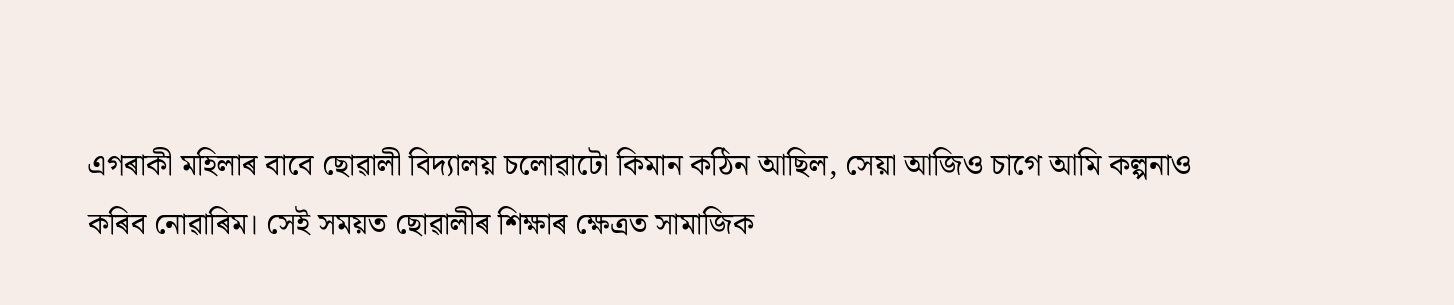এগৰাকী মহিলাৰ বাবে ছোৱালী বিদ্যালয় চলোৱাটো কিমান কঠিন আছিল, সেয়া আজিও চাগে আমি কল্পনাও কৰিব নোৱাৰিম। সেই সময়ত ছোৱালীৰ শিক্ষাৰ ক্ষেত্ৰত সামাজিক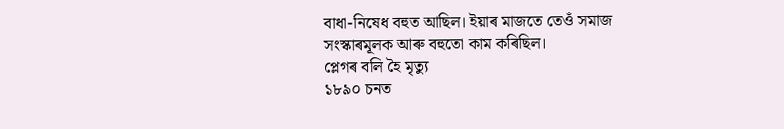বাধা-নিষেধ বহুত আছিল। ইয়াৰ মাজতে তেওঁ সমাজ সংস্কাৰমূলক আৰু বহুতো কাম কৰিছিল।
প্লেগৰ বলি হৈ মৃত্যু
১৮৯০ চনত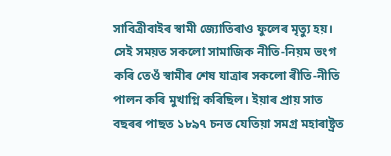সাবিত্ৰীবাইৰ স্বামী জ্যোতিৰাও ফুলেৰ মৃত্যু হয়। সেই সময়ত সকলো সামাজিক নীতি-নিয়ম ভংগ কৰি তেওঁ স্বামীৰ শেষ যাত্ৰাৰ সকলো ৰীতি-নীতি পালন কৰি মুখাগ্নি কৰিছিল। ইয়াৰ প্ৰায় সাত বছৰৰ পাছত ১৮৯৭ চনত যেতিয়া সমগ্ৰ মহাৰাষ্ট্ৰত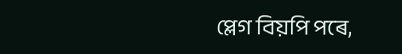প্লেগ বিয়পি পৰে,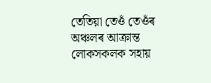তেতিয়া তেওঁ তেওঁৰ অঞ্চলৰ আক্ৰান্ত লোকসকলক সহায়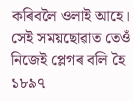কৰিবলৈ ওলাই আহে। সেই সময়ছোৱাত তেওঁ নিজেই প্লেগৰ বলি হৈ ১৮৯৭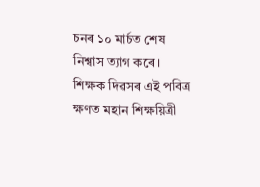চনৰ ১০ মাৰ্চত শেষ নিশ্বাস ত্যাগ কৰে।
শিক্ষক দিৱসৰ এই পবিত্ৰ ক্ষণত মহান শিক্ষয়িত্ৰী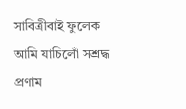সাবিত্ৰীবাই ফুলেক আমি যাচিলোঁ সশ্ৰদ্ধ প্ৰণাম